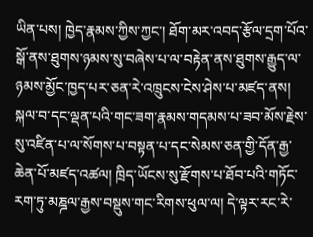ཡིན་པས། ཁྱེད་རྣམས་ཀྱིས་ཀྱང་། ཐོག་མར་འབད་རྩོལ་དྲག་པོའ་སྒོ་ནས་ཐུགས་ཉམས་སུ་བཞེས་པ་ལ་བརྟེན་ནས་ཐུགས་རྒྱུད་ལ་ཉམས་མྱོང་ཁྱད་པར་ཅན་རེ་འཁྲུངས་ངེས་ཤེས་པ་མཛད་ནས། སྐལ་བ་དང་ལྡན་པའི་གང་ཟག་རྣམས་གདམས་པ་ཟབ་མོས་རྗེས་སུ་འཛིན་པ་ལ་སོགས་པ་བསྟན་པ་དང་སེམས་ཅན་གྱི་དོན་རྒྱ་ཆེན་པོ་མཛད་འཚལ། ཁྲིད་ཡོངས་སུ་རྫོགས་པ་ཐོབ་པའི་གཏོང་རག་ཏུ་མཎྜལ་རྒྱས་བསྡུས་གང་རིགས་ཕུལ་ལ། དེ་ལྟར་རང་རེ་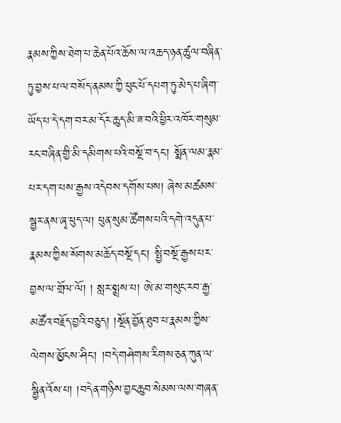རྣམས་ཀྱིས་ཐེག་པ་ཆེན་པོའ་ཆོས་ལ་འཆད་ཉན་ཚུལ་བཞིན་ཏུ་བྱས་པ་ལ་བསོད་ནམས་ཀྱི་ཕུང་པོ་དཔག་ཏུ་མེད་པ་ཞིག་ཡོད་པ་དེ་དག་བར་མ་དོར་ཆུད་མི་ཟ་བའི་ཕྱིར་འཁོར་གསུམ་རང་བཞིན་གྱི་མི་དམིགས་པའི་བསྔོ་བ་དང་། སྨོན་ལམ་རྣམ་པར་དག་པས་རྒྱས་འདེབས་དགོས་པས། ཞེས་མཚམས་སྦྱར་ནས་ཞྭ་ཕུད་ལ། ཕུན་སུམ་ཚོགས་པའི་དགེ་འདུན་པ་རྣམས་ཀྱིས་སོགས་མཆོད་བསྔོ་དང་། སྤྱི་བསྔོ་རྒྱས་པར་བྱས་ལ་གྲོལ་ལོ། ། སླར་སྨྲས་པ། ཨེ་མ་གསུང་རབ་རྒྱ་མཚོའ་བརྗོད་བྱའི་བཅུད། །སྔོན་བྱོན་ཐུབ་པ་རྣམས་ཀྱིས་ལེགས་མྱོངས་ཤིང་། །བདེ་གཤེགས་རིགས་ཅན་ཀུན་ལ་སྦྱིན་འོས་པ། །བདེན་གཉིས་བྱང་ཆུབ་སེམས་ལས་གཞན་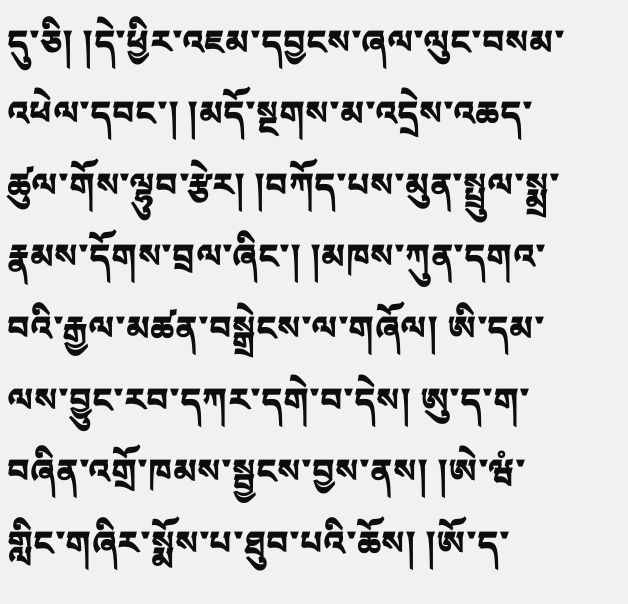དུ་ཅི། །དེ་ཕྱིར་འཇམ་དབྱངས་ཞལ་ལུང་བསམ་འཕེལ་དབང་། །མདོ་སྔགས་མ་འདྲེས་འཆད་ཚུལ་གོས་ལྷུབ་རྩེར། །བཀོད་པས་མུན་སྤྲུལ་སྨྲ་རྣམས་དོགས་བྲལ་ཞིང་། །མཁས་ཀུན་དགའ་བའི་རྒྱལ་མཚན་བསྒྲེངས་ལ་གཞོལ། ཨི་དམ་ལས་བྱུང་རབ་དཀར་དགེ་བ་དེས། ཨུ་ད་ག་བཞིན་འགྲོ་ཁམས་སྦྱངས་བྱས་ནས། །ཨེ་ཝཾ་གླིང་གཞིར་སྨོས་པ་ཐུབ་པའི་ཆོས། །ཨོ་ད་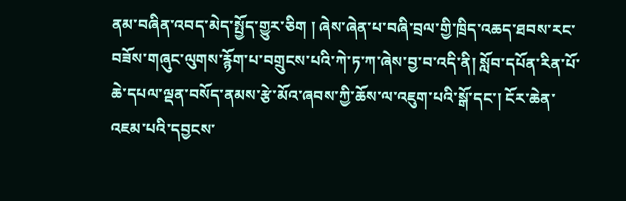ནམ་བཞིན་འབད་མེད་སྤྱོད་གྱུར་ཅིག ། ཞེས་ཞེན་པ་བཞི་བྲལ་གྱི་ཁྲིད་འཆད་ཐབས་རང་བཟོས་གཞུང་ལུགས་རྙོག་པ་བགྲུངས་པའི་ཀེ་ཏ་ཀ་ཞེས་བྱ་བ་འདི་ནི། སློབ་དཔོན་རིན་པོ་ཆེ་དཔལ་ལྡན་བསོད་ནམས་རྩེ་མོའ་ཞབས་ཀྱི་ཆོས་ལ་འཇུག་པའི་སྒོ་དང་། ངོར་ཆེན་འཇམ་པའི་དབྱངས་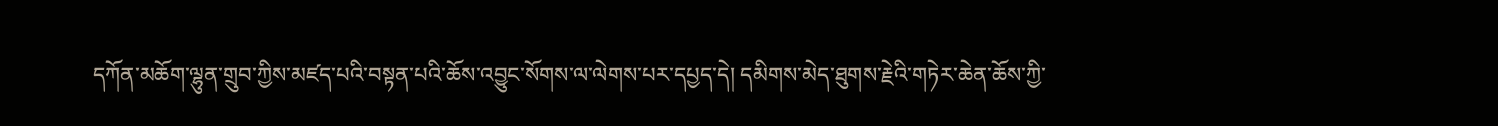དཀོན་མཆོག་ལྷུན་གྲུབ་ཀྱིས་མཛད་པའི་བསྟན་པའི་ཆོས་འབྱུང་སོགས་ལ་ལེགས་པར་དཔྱད་དེ། དམིགས་མེད་ཐུགས་རྗེའི་གཏེར་ཆེན་ཆོས་ཀྱི་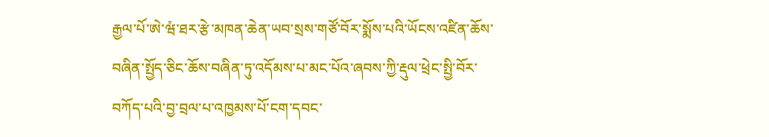རྒྱལ་པོ་ཨེ་ཝཾ་ཐར་རྩེ་མཁན་ཆེན་ཡབ་སྲས་གཙོ་བོར་སྨོས་པའི་ཡོངས་འཛིན་ཆོས་བཞིན་སྤྱོད་ཅིང་ཆོས་བཞིན་ཏུ་འདོམས་པ་མང་པོའ་ཞབས་ཀྱི་རྡུལ་ཕྲེང་སྤྱི་བོར་བཀོད་པའི་བྱ་བྲལ་པ་འཁྱམས་པོ་ངག་དབང་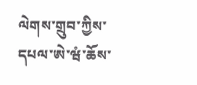ལེགས་གྲུབ་ཀྱིས་དཔལ་ཨེ་ཝཾ་ཆོས་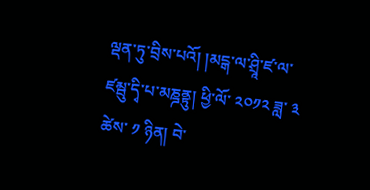ལྡན་ཏུ་བྲིས་པའོ། །མངྒ་ལ་ཤྲཱི་ཛ་ལ་ཛམྦུ་དྭི་པ་མཎྜནྟུ། ཕྱི་ལོ་ ༢༠༡༢ ཟླ་ ༣ ཚེས་ ༡ ཉིན། བེ་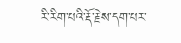རི་རིག་པའི་རྡོ་རྗེས་དག་པར་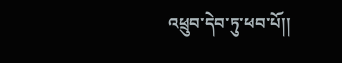འཕྲུབ་དེབ་ཏུ་ཕབ་པོ།།